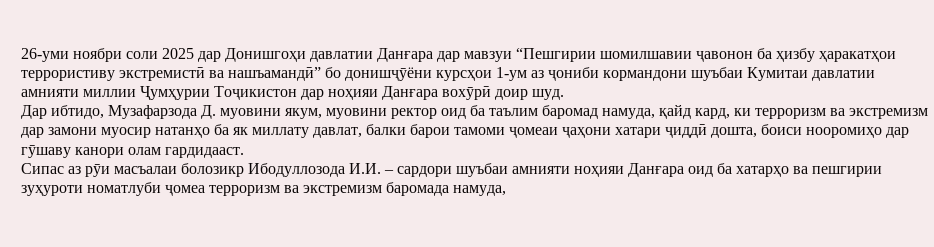26-уми ноябри соли 2025 дар Донишгоҳи давлатии Данғара дар мавзуи “Пешгирии шомилшавии ҷавонон ба ҳизбу ҳаракатҳои террористиву экстремистӣ ва нашъамандӣ” бо донишҷӯёни курсҳои 1-ум аз ҷониби кормандони шуъбаи Кумитаи давлатии амнияти миллии Ҷумҳурии Тоҷикистон дар ноҳияи Данғара вохӯрӣ доир шуд.
Дар ибтидо, Музафарзода Д. муовини якум, муовини ректор оид ба таълим баромад намуда, қайд кард, ки терроризм ва экстремизм дар замони муосир натанҳо ба як миллату давлат, балки барои тамоми ҷомеаи ҷаҳони хатари ҷиддӣ дошта, боиси нооромиҳо дар гӯшаву канори олам гардидааст.
Сипас аз рӯи масъалаи болозикр Ибодуллозода И.И. – сардори шуъбаи амнияти ноҳияи Данғара оид ба хатарҳо ва пешгирии зуҳуроти номатлуби ҷомеа терроризм ва экстремизм баромада намуда,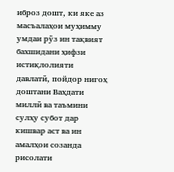иброз дошт, ки яке аз масъалаҳои муҳимму умдаи рӯз ин тақвият бахшидани ҳифзи истиқлолияти давлатӣ, пойдор нигоҳ доштани Ваҳдати миллӣ ва таъмини сулҳу субот дар кишвар аст ва ин амалҳои созанда рисолати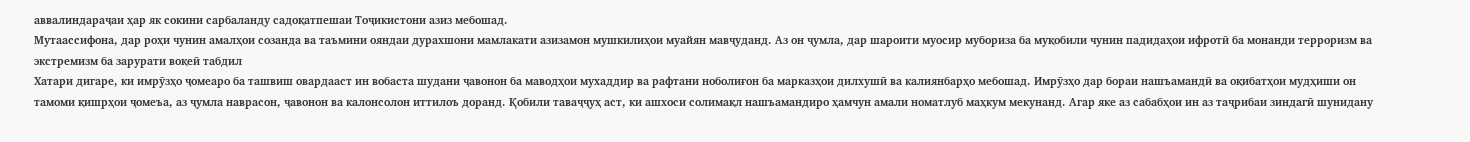аввалиндараҷаи ҳар як сокини сарбаланду садоқатпешаи Тоҷикистони азиз мебошад.
Мутаассифона, дар роҳи чунин амалҳои созанда ва таъмини ояндаи дурахшони мамлакати азизамон мушкилиҳои муайян мавҷуданд. Аз он ҷумла, дар шароити муосир мубориза ба муқобили чунин падидаҳои ифротӣ ба монанди терроризм ва экстремизм ба зарурати воқеӣ табдил
Хатари дигаре, ки имрӯзҳо ҷомеаро ба ташвиш овардааст ин вобаста шудани ҷавонон ба маводҳои мухаддир ва рафтани ноболиғон ба марказҳои дилхушӣ ва калиянбарҳо мебошад. Имрӯзҳо дар бораи нашъамандӣ ва оқибатҳои мудҳиши он тамоми қишрҳои ҷомеъа, аз ҷумла наврасон, ҷавонон ва калонсолон иттилоъ доранд. Қобили таваҷҷуҳ аст, ки ашхоси солимақл нашъамандиро ҳамчун амали номатлуб маҳкум мекунанд. Агар яке аз сабабҳои ин аз таҷрибаи зиндагӣ шунидану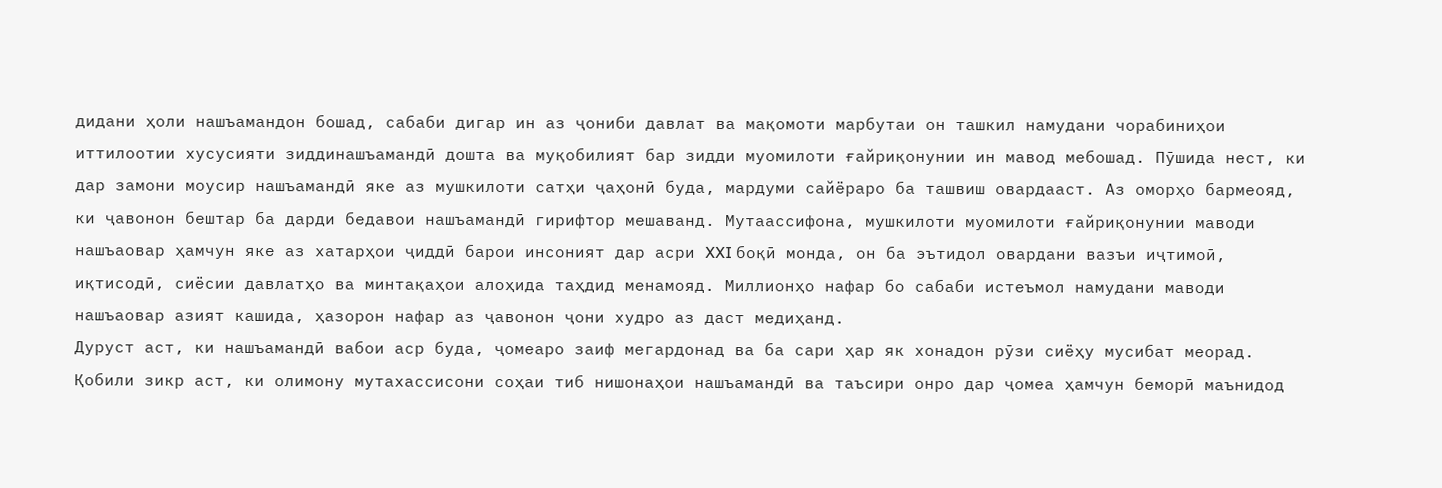дидани ҳоли нашъамандон бошад, сабаби дигар ин аз ҷониби давлат ва мақомоти марбутаи он ташкил намудани чорабиниҳои иттилоотии хусусияти зиддинашъамандӣ дошта ва муқобилият бар зидди муомилоти ғайриқонунии ин мавод мебошад. Пӯшида нест, ки дар замони моусир нашъамандӣ яке аз мушкилоти сатҳи ҷаҳонӣ буда, мардуми сайёраро ба ташвиш овардааст. Аз оморҳо бармеояд, ки ҷавонон бештар ба дарди бедавои нашъамандӣ гирифтор мешаванд. Мутаассифона, мушкилоти муомилоти ғайриқонунии маводи нашъаовар ҳамчун яке аз хатарҳои ҷиддӣ барои инсоният дар асри XXI боқӣ монда, он ба эътидол овардани вазъи иҷтимоӣ, иқтисодӣ, сиёсии давлатҳо ва минтақаҳои алоҳида таҳдид менамояд. Миллионҳо нафар бо сабаби истеъмол намудани маводи нашъаовар азият кашида, ҳазорон нафар аз ҷавонон ҷони худро аз даст медиҳанд.
Дуруст аст, ки нашъамандӣ вабои аср буда, ҷомеаро заиф мегардонад ва ба сари ҳар як хонадон рӯзи сиёҳу мусибат меорад. Қобили зикр аст, ки олимону мутахассисони соҳаи тиб нишонаҳои нашъамандӣ ва таъсири онро дар ҷомеа ҳамчун беморӣ маънидод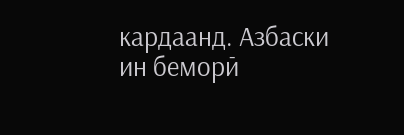кардаанд. Азбаски ин беморӣ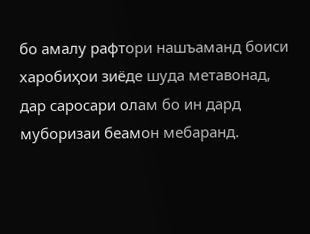бо амалу рафтори нашъаманд боиси харобиҳои зиёде шуда метавонад, дар саросари олам бо ин дард муборизаи беамон мебаранд.